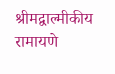श्रीमद्वाल्मीकीय रामायणे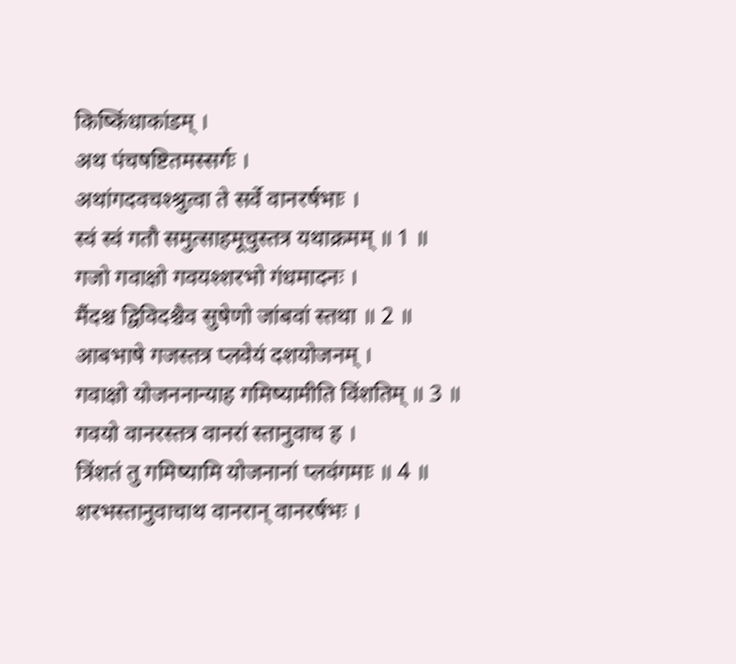किष्किंधाकांडम् ।
अथ पंचषष्टितमस्सर्गः ।
अथांगदवचश्श्रुत्वा ते सर्वे वानरर्षभाः ।
स्वं स्वं गतौ समुत्साहमूचुस्तत्र यथाक्रमम् ॥ 1 ॥
गजो गवाक्षो गवयश्शरभो गंधमादनः ।
मैंदश्च द्विविदश्चैव सुषेणो जांबवां स्तथा ॥ 2 ॥
आबभाषे गजस्तत्र प्लवेयं दशयोजनम् ।
गवाक्षो योजननान्याह गमिष्यामीति विंशतिम् ॥ 3 ॥
गवयो वानरस्तत्र वानरां स्तानुवाच ह ।
त्रिंशतं तु गमिष्यामि योजनानां प्लवंगमाः ॥ 4 ॥
शरभस्तानुवाचाथ वानरान् वानरर्षभः ।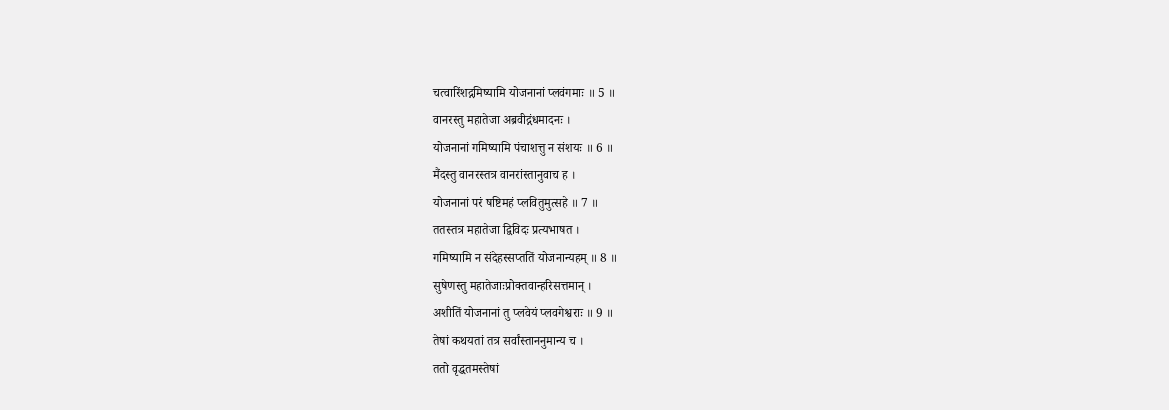चत्वारिंशद्गमिष्यामि योजनानां प्लवंगमाः ॥ 5 ॥
वानरस्तु महातेजा अब्रवीद्गंधमादनः ।
योजनानां गमिष्यामि पंचाशत्तु न संशयः ॥ 6 ॥
मैंदस्तु वानरस्तत्र वानरांस्तानुवाच ह ।
योजनानां परं षष्टिमहं प्लवितुमुत्सहे ॥ 7 ॥
ततस्तत्र महातेजा द्विविदः प्रत्यभाषत ।
गमिष्यामि न संदेहस्सप्ततिं योजनान्यहम् ॥ 8 ॥
सुषेणस्तु महातेजाःप्रोक्तवान्हरिसत्तमान् ।
अशीतिं योजनानां तु प्लवेयं प्लवगेश्वराः ॥ 9 ॥
तेषां कथयतां तत्र सर्वांस्ताननुमान्य च ।
ततो वृद्धतमस्तेषां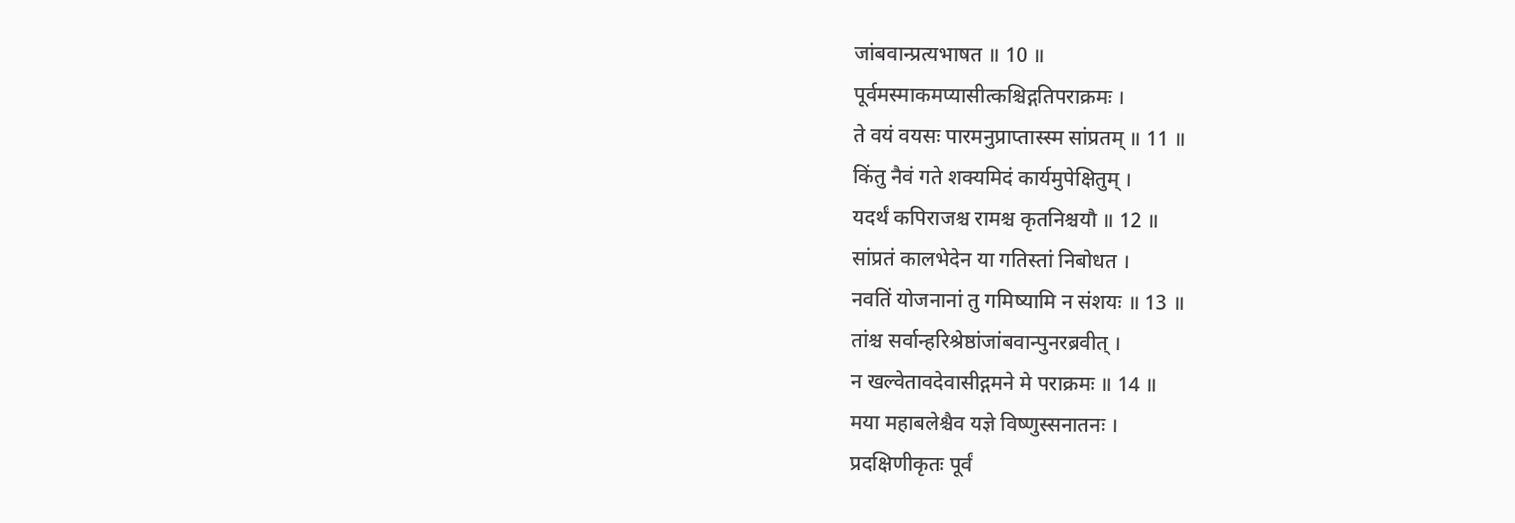जांबवान्प्रत्यभाषत ॥ 10 ॥
पूर्वमस्माकमप्यासीत्कश्चिद्गतिपराक्रमः ।
ते वयं वयसः पारमनुप्राप्तास्स्म सांप्रतम् ॥ 11 ॥
किंतु नैवं गते शक्यमिदं कार्यमुपेक्षितुम् ।
यदर्थं कपिराजश्च रामश्च कृतनिश्चयौ ॥ 12 ॥
सांप्रतं कालभेदेन या गतिस्तां निबोधत ।
नवतिं योजनानां तु गमिष्यामि न संशयः ॥ 13 ॥
तांश्च सर्वान्हरिश्रेष्ठांजांबवान्पुनरब्रवीत् ।
न खल्वेतावदेवासीद्गमने मे पराक्रमः ॥ 14 ॥
मया महाबलेश्चैव यज्ञे विष्णुस्सनातनः ।
प्रदक्षिणीकृतः पूर्वं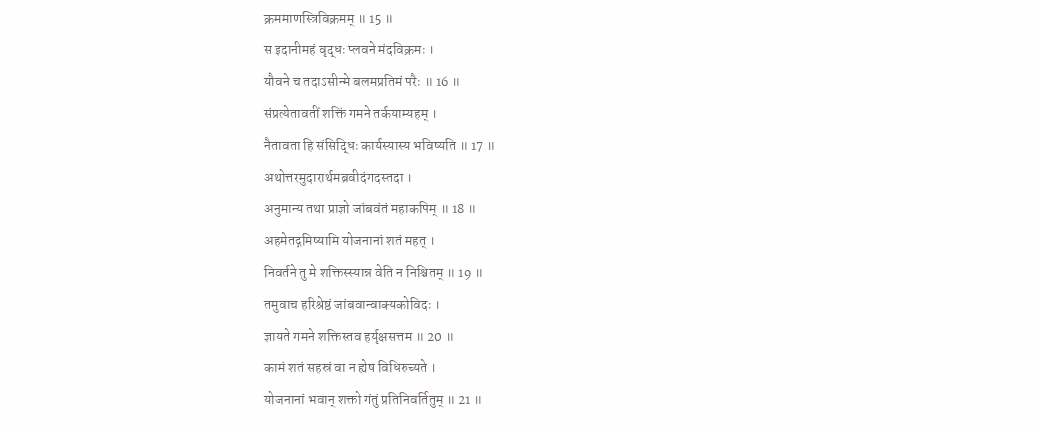क्रममाणस्त्रिविक्रमम् ॥ 15 ॥
स इदानीमहं वृद्धः प्लवने मंदविक्रमः ।
यौवने च तदाऽसीन्मे बलमप्रतिमं परैः ॥ 16 ॥
संप्रत्येतावतीं शक्तिं गमने तर्कयाम्यहम् ।
नैतावता हि संसिद्धिः कार्यस्यास्य भविष्यति ॥ 17 ॥
अथोत्तरमुदारार्थमब्रवीदंगदस्तदा ।
अनुमान्य तथा प्राज्ञो जांबवंतं महाकपिम् ॥ 18 ॥
अहमेतद्गमिष्यामि योजनानां शतं महत् ।
निवर्तने तु मे शक्तिस्स्यान्न वेति न निश्चितम् ॥ 19 ॥
तमुवाच हरिश्रेष्ठं जांबवान्वाक्यकोविदः ।
ज्ञायते गमने शक्तिस्तव हर्यृक्षसत्तम ॥ 20 ॥
कामं शतं सहस्रं वा न ह्येष विधिरुच्यते ।
योजनानां भवान् शक्तो गंतुं प्रतिनिवर्तितुम् ॥ 21 ॥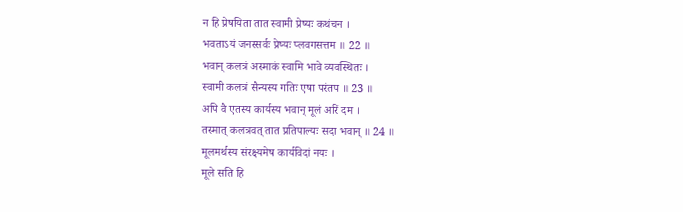न हि प्रेषयिता तात स्वामी प्रेष्यः कथंचन ।
भवताऽयं जनस्सर्वः प्रेष्यः प्लवगसत्तम ॥ 22 ॥
भवान् कलत्रं अस्माकं स्वामि भावे व्यवस्थितः ।
स्वामी कलत्रं सैन्यस्य गतिः एषा परंतप ॥ 23 ॥
अपि वै एतस्य कार्यस्य भवान् मूलं अरिं दम ।
तस्मात् कलत्रवत् तात प्रतिपाल्यः सदा भवान् ॥ 24 ॥
मूलमर्थस्य संरक्ष्यमेष कार्यविदां नयः ।
मूले सति हि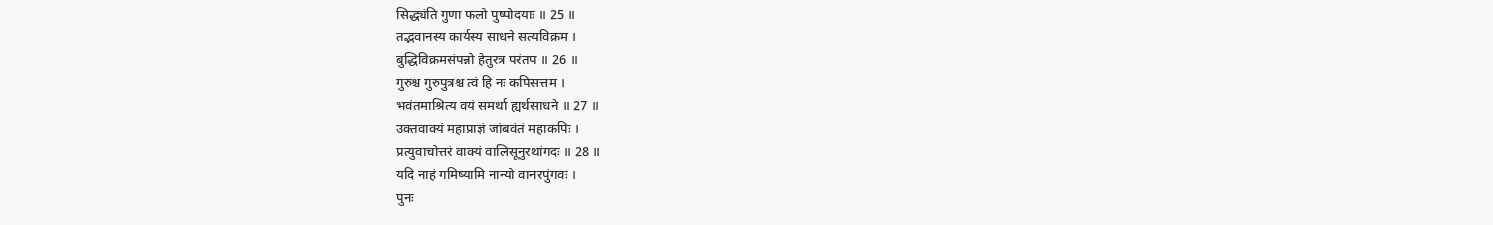सिद्ध्यंति गुणा फलो पुष्पोदयाः ॥ 25 ॥
तद्भवानस्य कार्यस्य साधने सत्यविक्रम ।
बुद्धिविक्रमसंपन्नो हेतुरत्र परंतप ॥ 26 ॥
गुरुश्च गुरुपुत्रश्च त्वं हि नः कपिसत्तम ।
भवंतमाश्रित्य वयं समर्था ह्यर्थसाधने ॥ 27 ॥
उक्तवाक्यं महाप्राज्ञं जांबवंतं महाकपिः ।
प्रत्युवाचोत्तरं वाक्यं वालिसूनुरथांगदः ॥ 28 ॥
यदि नाहं गमिष्यामि नान्यो वानरपुंगवः ।
पुनः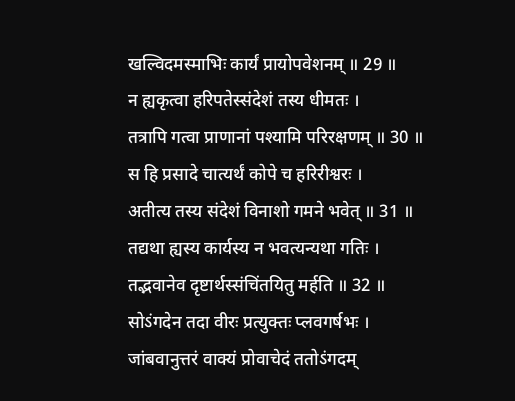खल्विदमस्माभिः कार्यं प्रायोपवेशनम् ॥ 29 ॥
न ह्यकृत्वा हरिपतेस्संदेशं तस्य धीमतः ।
तत्रापि गत्वा प्राणानां पश्यामि परिरक्षणम् ॥ 30 ॥
स हि प्रसादे चात्यर्थं कोपे च हरिरीश्वरः ।
अतीत्य तस्य संदेशं विनाशो गमने भवेत् ॥ 31 ॥
तद्यथा ह्यस्य कार्यस्य न भवत्यन्यथा गतिः ।
तद्भवानेव दृष्टार्थस्संचिंतयितु मर्हति ॥ 32 ॥
सोऽंगदेन तदा वीरः प्रत्युक्तः प्लवगर्षभः ।
जांबवानुत्तरं वाक्यं प्रोवाचेदं ततोऽंगदम्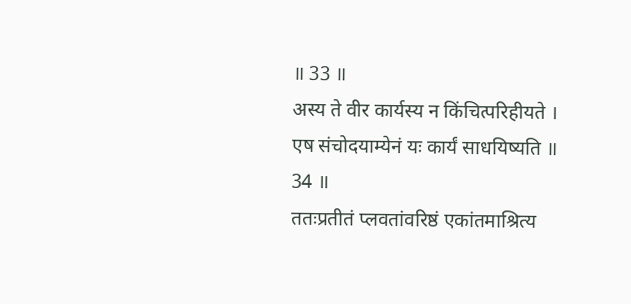॥ 33 ॥
अस्य ते वीर कार्यस्य न किंचित्परिहीयते ।
एष संचोदयाम्येनं यः कार्यं साधयिष्यति ॥ 34 ॥
ततःप्रतीतं प्लवतांवरिष्ठं एकांतमाश्रित्य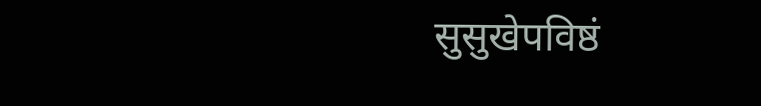सुसुखेपविष्ठं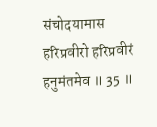संचोदयामास हरिप्रवीरो हरिप्रवीरं हनुमंतमेव ॥ 35 ॥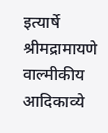इत्यार्षे श्रीमद्रामायणे वाल्मीकीय आदिकाव्ये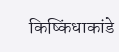किष्किंधाकांडे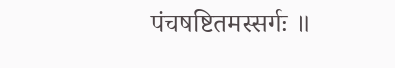पंचषष्टितमस्सर्गः ॥